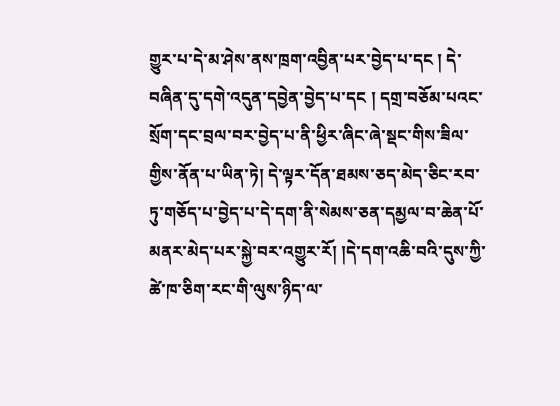གྱུར་པ་དེ་མ་ཤེས་ནས་ཁྲག་འབྱིན་པར་བྱེད་པ་དང ། དེ་བཞིན་དུ་དགེ་འདུན་དབྱེན་བྱེད་པ་དང ། དགྲ་བཅོམ་པའང་སྲོག་དང་བྲལ་བར་བྱེད་པ་ནི་ཕྱིར་ཞིང་ཞེ་སྡང་གིས་ཟིལ་གྱིས་ནོན་པ་ཡིན་ཏེ། དེ་ལྟར་དོན་ཐམས་ཅད་མེད་ཅིང་རབ་ཏུ་གཅོད་པ་བྱེད་པ་དེ་དག་ནི་སེམས་ཅན་དམྱལ་བ་ཆེན་པོ་མནར་མེད་པར་སྐྱེ་བར་འགྱུར་རོ། །དེ་དག་འཆི་བའི་དུས་ཀྱི་ཚེ་ཁ་ཅིག་རང་གི་ལུས་ཉིད་ལ་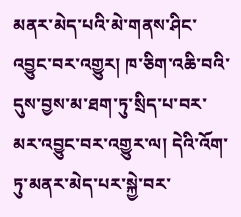མནར་མེད་པའི་མེ་གནས་ཤིང་འབྱུང་བར་འགྱུར། ཁ་ཅིག་འཆི་བའི་དུས་བྱས་མ་ཐག་ཏུ་སྲིད་པ་བར་མར་འབྱུང་བར་འགྱུར་ལ། དེའི་འོག་ཏུ་མནར་མེད་པར་སྐྱེ་བར་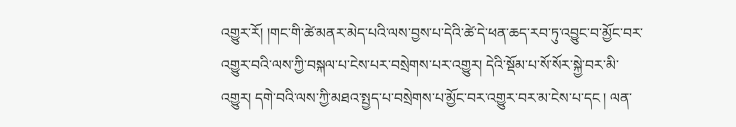འགྱུར་རོ། །གང་གི་ཚེ་མནར་མེད་པའི་ལས་བྱས་པ་དེའི་ཚེ་དེ་ཕན་ཆད་རབ་ཏུ་འབྱུང་བ་མྱོང་བར་འགྱུར་བའི་ལས་ཀྱི་བསྐལ་པ་ངེས་པར་བསྲེགས་པར་འགྱུར། དེའི་སྡོམ་པ་སོ་སོར་སྐྱེ་བར་མི་འགྱུར། དགེ་བའི་ལས་ཀྱི་མཐའ་སྤྱད་པ་བསྲེགས་པ་མྱོང་བར་འགྱུར་བར་མ་ངེས་པ་དང ། ལན་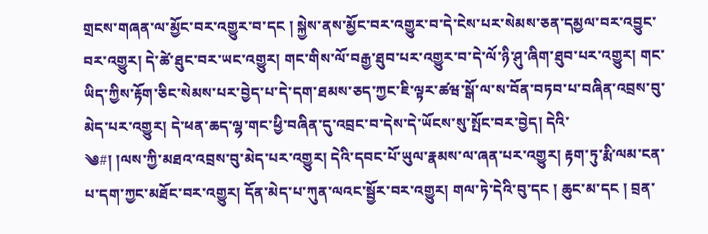གྲངས་གཞན་ལ་མྱོང་བར་འགྱུར་བ་དང ། སྐྱེས་ནས་མྱོང་བར་འགྱུར་བ་དེ་ངེས་པར་སེམས་ཅན་དམྱལ་བར་འབྱུང་བར་འགྱུར། དེ་ཚེ་ཐུང་བར་ཡང་འགྱུར། གང་གིས་ལོ་བརྒྱ་ཐུབ་པར་འགྱུར་བ་དེ་ལོ་ཉི་ཤུ་ཞིག་ཐུབ་པར་འགྱུར། གང་ཡིད་ཀྱིས་རྟོག་ཅིང་སེམས་པར་བྱེད་པ་དེ་དག་ཐམས་ཅད་ཀྱང་ཇི་ལྟར་ཚཝ་སྒོ་ལ་ས་བོན་བཏབ་པ་བཞིན་འབྲས་བུ་མེད་པར་འགྱུར། དེ་ཕན་ཆད་ལྷ་གང་ཕྱི་བཞིན་དུ་འབྲང་བ་དེས་དེ་ཡོངས་སུ་སྤོང་བར་བྱེད། དེའི་
༄#། །ལས་ཀྱི་མཐའ་འབྲས་བུ་མེད་པར་འགྱུར། དེའི་དབང་པོ་ཡུལ་རྣམས་ལ་ཞན་པར་འགྱུར། རྟག་ཏུ་རྨི་ལམ་ངན་པ་དག་ཀྱང་མཐོང་བར་འགྱུར། དོན་མེད་པ་ཀུན་ལའང་སྦྱོར་བར་འགྱུར། གལ་ཏེ་དེའི་བུ་དང ། ཆུང་མ་དང ། བྲན་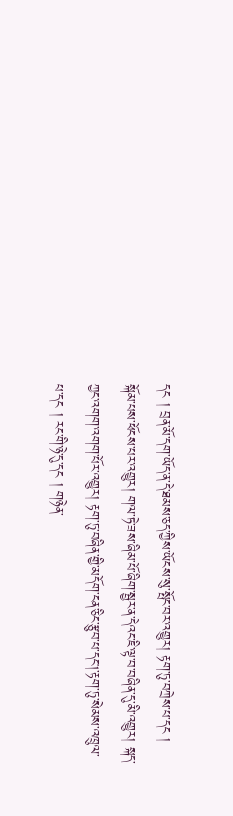དང ། བྲན་མོ་དག་ཡོད་ན་དེ་ཐམས་ཅད་ཀྱིས་ཡོངས་སུ་སྤོང་བར་འགྱུར། རྟག་ཏུ་བཀྲེས་པ་དང ། སྐོམ་པས་ཕོངས་པར་འགྱུར། གལ་ཏེ་ཟས་ཞིམ་པོ་ཞིག་སྦྱར་ན་དེའང་ཇི་ལྟ་བ་བཞིན་དུ་མི་འགྱུར། སྐད་ཀྱང་འགག་འགག་པོར་འགྱུར། རྟག་ཏུ་བཞིན་གྱི་མདོག་ངན་ཅིང་རྩུབ་པ་དང།་རྟག་ཏུ་སེམས་འཁྲུལ་པ་དང ། རང་གི་ཉེ་དུ་དང ། གཉེན་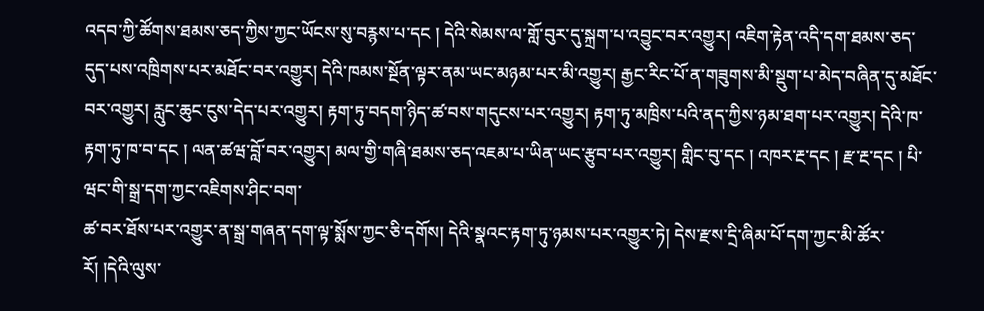འདབ་ཀྱི་ཚོགས་ཐམས་ཅད་ཀྱིས་ཀྱང་ཡོངས་སུ་བརྙས་པ་དང ། དེའི་སེམས་ལ་གློ་བུར་དུ་སྐྲག་པ་འབྱུང་བར་འགྱུར། འཇིག་རྟེན་འདི་དག་ཐམས་ཅད་དུད་པས་འཁྲིགས་པར་མཐོང་བར་འགྱུར། དེའི་ཁམས་སྔོན་ལྟར་ནམ་ཡང་མཉམ་པར་མི་འགྱུར། རྒྱང་རིང་པོ་ན་གཟུགས་མི་སྡུག་པ་མེད་བཞིན་དུ་མཐོང་བར་འགྱུར། རླུང་ཆུང་ངུས་དེད་པར་འགྱུར། རྟག་ཏུ་བདག་ཉིད་ཚ་བས་གདུངས་པར་འགྱུར། རྟག་ཏུ་མཁྲིས་པའི་ནད་ཀྱིས་ཉམ་ཐག་པར་འགྱུར། དེའི་ཁ་རྟག་ཏུ་ཁ་བ་དང ། ལན་ཚཝ་བློ་བར་འགྱུར། མལ་གྱི་གཞི་ཐམས་ཅད་འཇམ་པ་ཡིན་ཡང་རྩུབ་པར་འགྱུར། གླིང་བུ་དང ། འཁར་རྔ་དང ། རྫ་རྔ་དང ། པི་ཝང་གི་སྒྲ་དག་ཀྱང་འཇིགས་ཤིང་བག་
ཚ་བར་ཐོས་པར་འགྱུར་ན་སྒྲ་གཞན་དག་ལྟ་སྨོས་ཀྱང་ཅི་དགོས། དེའི་སྣའང་རྟག་ཏུ་ཉམས་པར་འགྱུར་ཏེ། དེས་རྫས་དྲི་ཞིམ་པོ་དག་ཀྱང་མི་ཚོར་རོ། །དེའི་ལུས་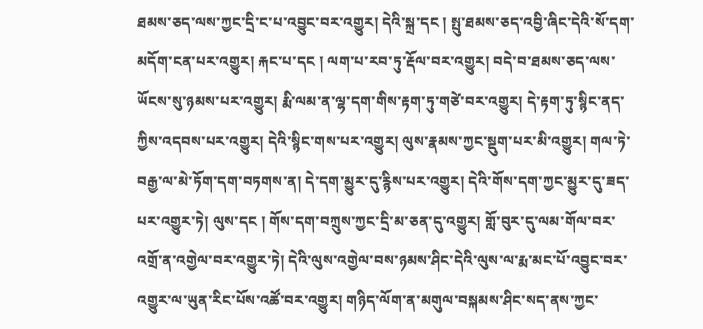ཐམས་ཅད་ལས་ཀྱང་དྲི་ང་པ་འབྱུང་བར་འགྱུར། དེའི་སྐྲ་དང ། སྤུ་ཐམས་ཅད་འབྱི་ཞིང་དེའི་སོ་དག་མདོག་ངན་པར་འགྱུར། རྐང་པ་དང ། ལག་པ་རབ་ཏུ་རྡོལ་བར་འགྱུར། བདེ་བ་ཐམས་ཅད་ལས་ཡོངས་སུ་ཉམས་པར་འགྱུར། རྨི་ལམ་ན་ལྷ་དག་གིས་རྟག་ཏུ་གཙེ་བར་འགྱུར། དེ་རྟག་ཏུ་སྙིང་ནད་ཀྱིས་འདབས་པར་འགྱུར། དེའི་སྙིང་གས་པར་འགྱུར། ལུས་རྣམས་ཀྱང་སྡུག་པར་མི་འགྱུར། གལ་ཏེ་བརྒྱ་ལ་མེ་ཏོག་དག་བཏགས་ན། དེ་དག་མྱུར་དུ་རྙིས་པར་འགྱུར། དེའི་གོས་དག་ཀྱང་མྱུར་དུ་ཟད་པར་འགྱུར་ཏེ། ལུས་དང ། གོས་དག་བཀྲུས་ཀྱང་དྲི་མ་ཅན་དུ་འགྱུར། གློ་བུར་དུ་ལམ་གོལ་བར་འགྲོ་ན་འགྱེལ་བར་འགྱུར་ཏེ། དེའི་ལུས་འགྱེལ་བས་ཉམས་ཤིང་དེའི་ལུས་ལ་རྨ་མང་པོ་འབྱུང་བར་འགྱུར་ལ་ཡུན་རིང་པོས་འཚོ་བར་འགྱུར། གཉིད་ལོག་ན་མགུལ་བསྐམས་ཤིང་སད་ནས་ཀྱང་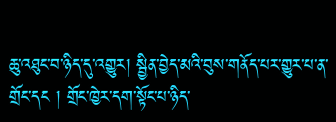ཆུ་འཐུང་བ་ཉིད་དུ་འགྱུར། སྦྱིན་བྱེད་མའི་བུས་གནོད་པར་གྱུར་པ་ན་གྲོང་དང ། གྲོང་ཁྱེར་དག་སྟོང་པ་ཉིད་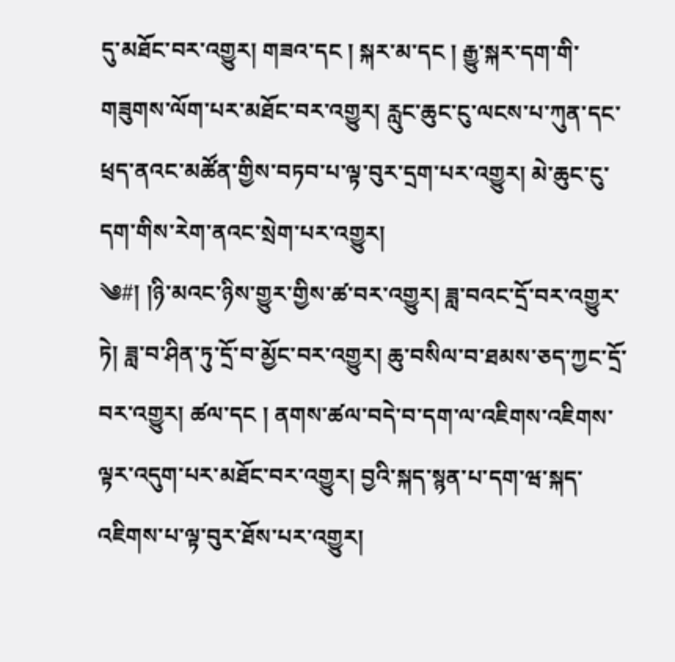དུ་མཐོང་བར་འགྱུར། གཟའ་དང ། སྐར་མ་དང ། རྒྱུ་སྐར་དག་གི་གཟུགས་ལོག་པར་མཐོང་བར་འགྱུར། རླུང་ཆུང་ངུ་ལངས་པ་ཀུན་དང་ཕྲད་ནའང་མཚོན་གྱིས་བཏབ་པ་ལྟ་བུར་དྲག་པར་འགྱུར། མེ་ཆུང་ངུ་དག་གིས་རེག་ནའང་སྲེག་པར་འགྱུར།
༄#། །ཉི་མའང་ཉིས་གྱུར་གྱིས་ཚ་བར་འགྱུར། ཟླ་བའང་དྲོ་བར་འགྱུར་ཏེ། ཟླ་བ་ཤིན་ཏུ་དྲོ་བ་མྱོང་བར་འགྱུར། ཆུ་བསིལ་བ་ཐམས་ཅད་ཀྱང་དྲོ་བར་འགྱུར། ཚལ་དང ། ནགས་ཚལ་བདེ་བ་དག་ལ་འཇིགས་འཇིགས་ལྟར་འདུག་པར་མཐོང་བར་འགྱུར། བྱའི་སྐད་སྙན་པ་དག་ཝ་སྐད་འཇིགས་པ་ལྟ་བུར་ཐོས་པར་འགྱུར།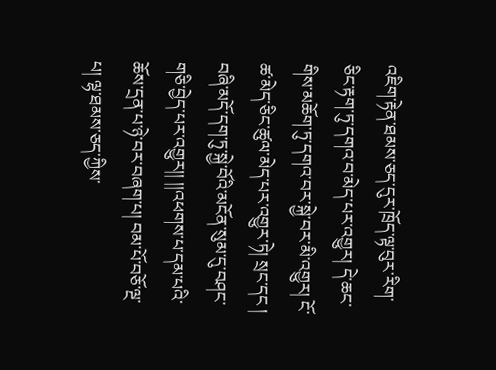འཇིག་རྟེན་ཐམས་ཅད་དུར་ཁྲོད་ལྟ་བུར་རིག་ཅིང་རྟག་ཏུ་དགའ་བ་མེད་པར་འགྱུར། དེ་ཆང་གིས་མཆོག་ཏུ་དགའ་བར་སྐྱེ་བར་མི་འགྱུར། ངོ་ཚ་མེད་ཅིང་ཚུལ་མེད་པར་འགྱུར་ཏེ། སྲང་དང ། བཞི་མདོ་དག་ཏུ་སྐྱེ་བོའི་མངོན་སུམ་དུ་བཤང་གཅི་བྱེད་པར་འགྱུར།། །།འཕགས་པ་དམ་པའི་ཆོས་དྲན་པ་ཉེ་བར་བཞག་པ། བམ་པོ་བཅོ་ལྔ་པ། ལྷ་ཐམས་ཅད་ཀྱིས་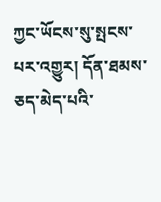ཀྱང་ཡོངས་སུ་སྤངས་པར་འགྱུར། དོན་ཐམས་ཅད་མེད་པའི་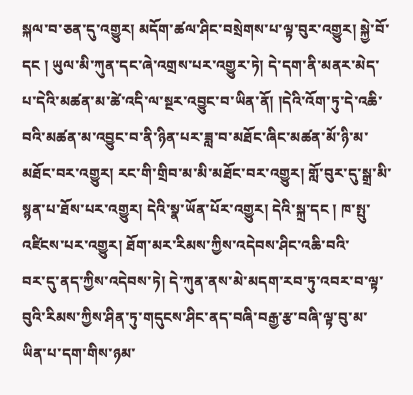སྐལ་བ་ཅན་དུ་འགྱུར། མདོག་ཚལ་ཤིང་བསྲེགས་པ་ལྟ་བུར་འགྱུར། སྐྱེ་བོ་དང ། ཡུལ་མི་ཀུན་དང་ཞེ་འགྲས་པར་འགྱུར་ཏེ། དེ་དག་ནི་མནར་མེད་པ་དེའི་མཚན་མ་ཚེ་འདི་ལ་སྔར་འབྱུང་བ་ཡིན་ནོ། །དེའི་འོག་ཏུ་དེ་འཆི་བའི་མཚན་མ་འབྱུང་བ་ནི་ཉིན་པར་ཟླ་བ་མཐོང་ཞིང་མཚན་མོ་ཉི་མ་མཐོང་བར་འགྱུར། རང་གི་གྲིབ་མ་མི་མཐོང་བར་འགྱུར། གློ་བུར་དུ་སྒྲ་མི་སྙན་པ་ཐོས་པར་འགྱུར། དེའི་སྣ་ཡོན་པོར་འགྱུར། དེའི་སྐྲ་དང ། ཁ་སྤུ་འཛིངས་པར་འགྱུར། ཐོག་མར་རིམས་ཀྱིས་འདེབས་ཤིང་འཆི་བའི་
བར་དུ་ནད་ཀྱིས་འདེབས་ཏེ། དེ་ཀུན་ནས་མེ་མདག་རབ་ཏུ་འབར་བ་ལྟ་བུའི་རིམས་ཀྱིས་ཤིན་ཏུ་གདུངས་ཤིང་ནད་བཞི་བརྒྱ་རྩ་བཞི་ལྟ་བུ་མ་ཡིན་པ་དག་གིས་ཉམ་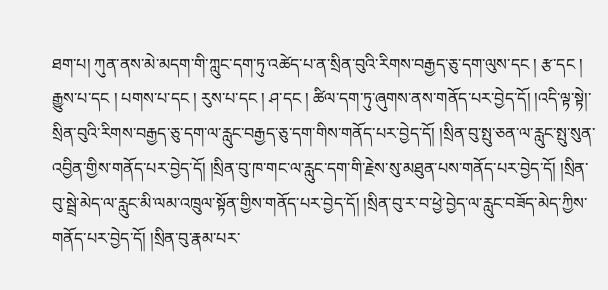ཐག་པ། ཀུན་ནས་མེ་མདག་གི་ཀླུང་དག་ཏུ་འཚེད་པ་ན་སྲིན་བུའི་རིགས་བརྒྱད་ཅུ་དག་ལུས་དང ། རྩ་དང ། རྒྱུས་པ་དང ། པགས་པ་དང ། རུས་པ་དང ། ཤ་དང ། ཚིལ་དག་ཏུ་ཞུགས་ནས་གནོད་པར་བྱེད་དོ། །འདི་ལྟ་སྟེ།་སྲིན་བུའི་རིགས་བརྒྱད་ཅུ་དག་ལ་རླུང་བརྒྱད་ཅུ་དག་གིས་གནོད་པར་བྱེད་དོ། །སྲིན་བུ་སྤུ་ཅན་ལ་རླུང་སྤུ་སུན་འབྱིན་གྱིས་གནོད་པར་བྱེད་དོ། །སྲིན་བུ་ཁ་གང་ལ་རླུང་དག་གི་རྗེས་སུ་མཐུན་པས་གནོད་པར་བྱེད་དོ། །སྲིན་བུ་སྦྲེ་མེད་ལ་རླུང་མི་ལམ་འཁྲུལ་སྟོན་གྱིས་གནོད་པར་བྱེད་དོ། །སྲིན་བུ་ར་བ་ཕྱེ་བྱེད་ལ་རླུང་བཟོད་མེད་ཀྱིས་གནོད་པར་བྱེད་དོ། །སྲིན་བུ་རྣམ་པར་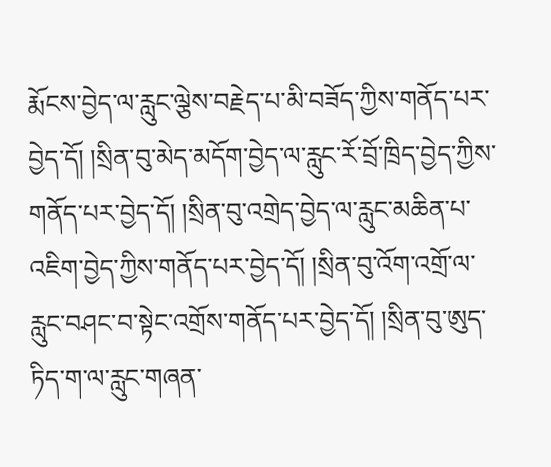རྨོངས་བྱེད་ལ་རླུང་ལྕེས་བརྗེད་པ་མི་བཟོད་ཀྱིས་གནོད་པར་བྱེད་དོ། །སྲིན་བུ་མེད་མདོག་བྱེད་ལ་རླུང་རོ་བྲོ་ཁྲིད་བྱེད་ཀྱིས་གནོད་པར་བྱེད་དོ། །སྲིན་བུ་འགྲེད་བྱེད་ལ་རླུང་མཆིན་པ་འཇིག་བྱེད་ཀྱིས་གནོད་པར་བྱེད་དོ། །སྲིན་བུ་འོག་འགྲོ་ལ་རླུང་བཤང་བ་སྟེང་འགྲོས་གནོད་པར་བྱེད་དོ། །སྲིན་བུ་ཨུད་ཏིད་ག་ལ་རླུང་གཞན་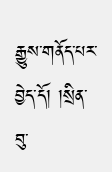རྒྱུས་གནོད་པར་བྱེད་དོ། །སྲིན་བུ་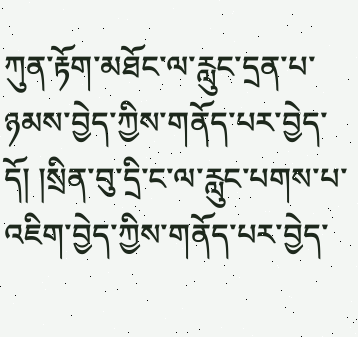ཀུན་རྟོག་མཐོང་ལ་རླུང་དྲན་པ་ཉམས་བྱེད་ཀྱིས་གནོད་པར་བྱེད་དོ། །སྲིན་བུ་དྲི་ང་ལ་རླུང་པགས་པ་འཇིག་བྱེད་ཀྱིས་གནོད་པར་བྱེད་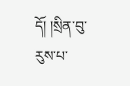དོ། །སྲིན་བུ་རུས་པ་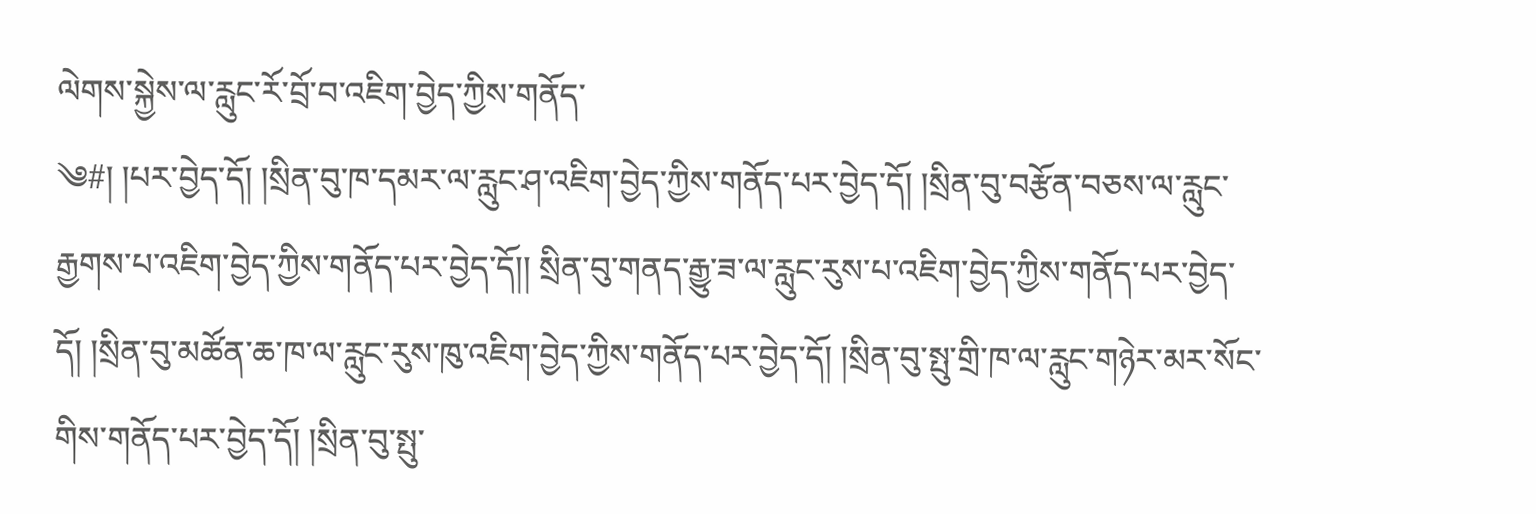ལེགས་སྐྱེས་ལ་རླུང་རོ་བྲོ་བ་འཇིག་བྱེད་ཀྱིས་གནོད་
༄#། །པར་བྱེད་དོ། །སྲིན་བུ་ཁ་དམར་ལ་རླུང་ཤ་འཇིག་བྱེད་ཀྱིས་གནོད་པར་བྱེད་དོ། །སྲིན་བུ་བརྩོན་བཅས་ལ་རླུང་རྒྱགས་པ་འཇིག་བྱེད་ཀྱིས་གནོད་པར་བྱེད་དོ།། སྲིན་བུ་གནད་རྒྱུ་ཟ་ལ་རླུང་རུས་པ་འཇིག་བྱེད་ཀྱིས་གནོད་པར་བྱེད་དོ། །སྲིན་བུ་མཚོན་ཆ་ཁ་ལ་རླུང་རུས་ཁུ་འཇིག་བྱེད་ཀྱིས་གནོད་པར་བྱེད་དོ། །སྲིན་བུ་སྤུ་གྲི་ཁ་ལ་རླུང་གཉེར་མར་སོང་གིས་གནོད་པར་བྱེད་དོ། །སྲིན་བུ་སྤུ་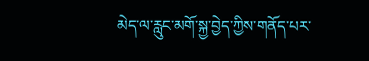མེད་ལ་རླུང་མགོ་སྐྱ་བྱེད་ཀྱིས་གནོད་པར་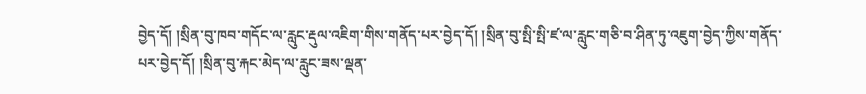བྱེད་དོ། །སྲིན་བུ་ཁབ་གདོང་ལ་རླུང་རྡུལ་འཇིག་གིས་གནོད་པར་བྱེད་དོ། །སྲིན་བུ་སྤི་སྤི་ཛ་ལ་རླུང་གཅི་བ་ཤིན་ཏུ་འཇུག་བྱེད་ཀྱིས་གནོད་པར་བྱེད་དོ། །སྲིན་བུ་རྐང་མེད་ལ་རླུང་ཟས་ལྡན་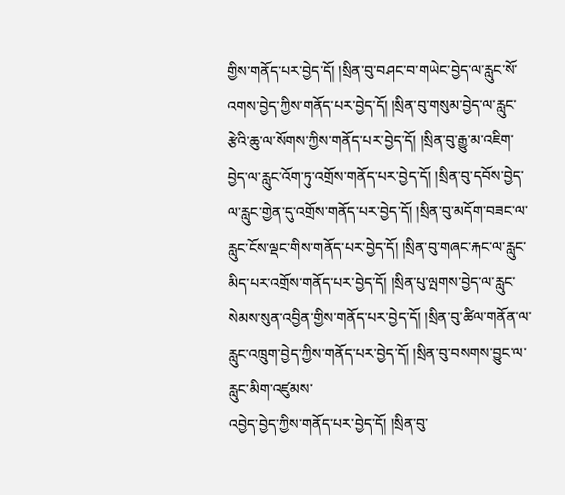གྱིས་གནོད་པར་བྱེད་དོ། །སྲིན་བུ་བཤང་བ་གཡེང་བྱེད་ལ་རླུང་སོ་འགས་བྱེད་ཀྱིས་གནོད་པར་བྱེད་དོ། །སྲིན་བུ་གསུམ་བྱེད་ལ་རླུང་རྩེའི་ཆུ་ལ་སོགས་ཀྱིས་གནོད་པར་བྱེད་དོ། །སྲིན་བུ་རྒྱུ་མ་འཇིག་བྱེད་ལ་རླུང་འོག་ཏུ་འགྲོས་གནོད་པར་བྱེད་དོ། །སྲིན་བུ་དབོས་བྱེད་ལ་རླུང་གྱེན་དུ་འགྲོས་གནོད་པར་བྱེད་དོ། །སྲིན་བུ་མདོག་བཟང་ལ་རླུང་ངོས་ལྡང་གིས་གནོད་པར་བྱེད་དོ། །སྲིན་བུ་གཞང་རྐང་ལ་རླུང་མིད་པར་འགྲོས་གནོད་པར་བྱེད་དོ། །སྲིན་པུ་ལྤགས་བྱེད་ལ་རླུང་སེམས་སུན་འབྱིན་གྱིས་གནོད་པར་བྱེད་དོ། །སྲིན་བུ་ཚིལ་གནོན་ལ་རླུང་འཁྲུག་བྱེད་ཀྱིས་གནོད་པར་བྱེད་དོ། །སྲིན་བུ་བསགས་བྱུང་ལ་རླུང་མིག་འཛུམས་
འབྱེད་བྱེད་ཀྱིས་གནོད་པར་བྱེད་དོ། །སྲིན་བུ་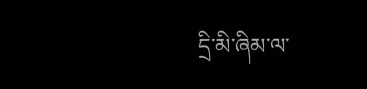དྲི་མི་ཞིམ་ལ་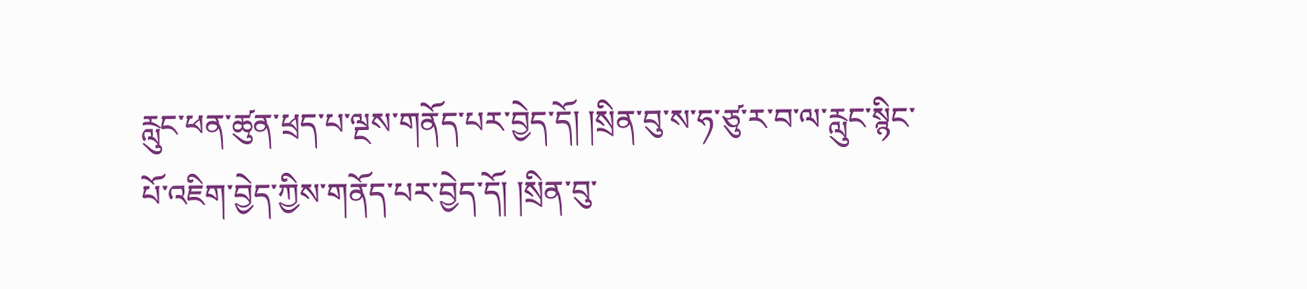རླུང་ཕན་ཚུན་ཕྲད་པ་ལྔས་གནོད་པར་བྱེད་དོ། །སྲིན་བུ་ས་ཧ་ཙུ་ར་བ་ལ་རླུང་སྙིང་པོ་འཇིག་བྱེད་ཀྱིས་གནོད་པར་བྱེད་དོ། །སྲིན་བུ་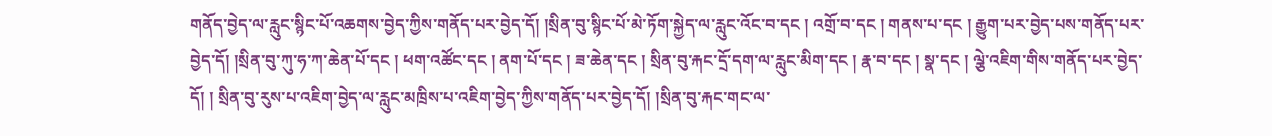གནོད་བྱེད་ལ་རླུང་སྙིང་པོ་འཆགས་བྱེད་ཀྱིས་གནོད་པར་བྱེད་དོ། །སྲིན་བུ་སྙིང་པོ་མེ་ཏོག་སྐྱེད་ལ་རླུང་འོང་བ་དང ། འགྲོ་བ་དང ། གནས་པ་དང ། རྒྱུག་པར་བྱེད་པས་གནོད་པར་བྱེད་དོ། །སྲིན་བུ་ཀུ་ཧ་ཀ་ཆེན་པོ་དང ། ཕག་འཚོང་དང ། ནག་པོ་དང ། ཟ་ཆེན་དང ། སྲིན་བུ་རྐང་དྲོ་དག་ལ་རླུང་མིག་དང ། རྣ་བ་དང ། སྣ་དང ། ལྕེ་འཇིག་གིས་གནོད་པར་བྱེད་དོ། ། སྲིན་བུ་རུས་པ་འཇིག་བྱེད་ལ་རླུང་མཁྲིས་པ་འཇིག་བྱེད་ཀྱིས་གནོད་པར་བྱེད་དོ། །སྲིན་བུ་རྐང་གང་ལ་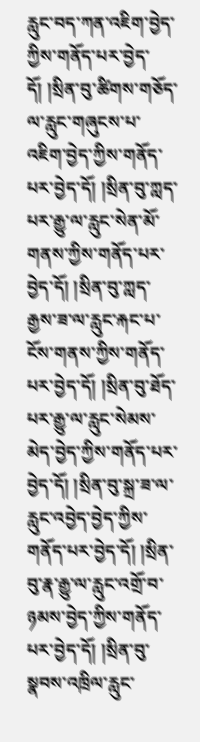རླུང་བད་ཀན་འཇིག་བྱེད་ཀྱིས་གནོད་པར་བྱེད་དོ། །སྲིན་བུ་ཚིགས་གཅོད་ལ་རླུང་གཞུངས་པ་འཇིག་བྱེད་ཀྱིས་གནོད་པར་བྱེད་དོ། །སྲིན་བུ་ཀླད་པར་རྒྱུ་ལ་རླུང་སེན་མོ་གནས་ཀྱིས་གནོད་པར་བྱེད་དོ། །སྲིན་བུ་ཀླད་རྒྱས་ཟ་ལ་རླུང་རྐང་པ་ངོས་གནས་ཀྱིས་གནོད་པར་བྱེད་དོ། །སྲིན་བུ་ཐོད་པར་རྒྱུ་ལ་རླུང་སེམས་མེད་བྱེད་ཀྱིས་གནོད་པར་བྱེད་དོ། །སྲིན་བུ་སྐྲ་ཟ་ལ་རླུང་འབྱེད་བྱེད་ཀྱིས་གནོད་པར་བྱེད་དོ། །སྲིན་བུ་རྣ་རྒྱུ་ལ་རླུང་འགྲོ་བ་ཉམས་བྱེད་ཀྱིས་གནོད་པར་བྱེད་དོ། །སྲིན་བུ་སྣབས་འཁྲིལ་རླུང་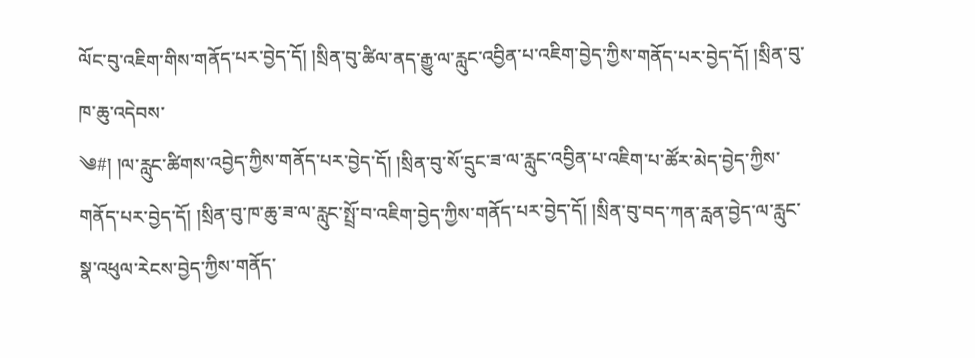ལོང་བུ་འཇིག་གིས་གནོད་པར་བྱེད་དོ། །སྲིན་བུ་ཚིལ་ནད་རྒྱུ་ལ་རླུང་འབྱིན་པ་འཇིག་བྱེད་ཀྱིས་གནོད་པར་བྱེད་དོ། །སྲིན་བུ་ཁ་ཆུ་འདེབས་
༄#། །ལ་རླུང་ཚིགས་འབྱེད་ཀྱིས་གནོད་པར་བྱེད་དོ། །སྲིན་བུ་སོ་དྲུང་ཟ་ལ་རླུང་འབྱིན་པ་འཇིག་པ་ཚོར་མེད་བྱེད་ཀྱིས་གནོད་པར་བྱེད་དོ། །སྲིན་བུ་ཁ་ཆུ་ཟ་ལ་རླུང་སྤྲོ་བ་འཇིག་བྱེད་ཀྱིས་གནོད་པར་བྱེད་དོ། །སྲིན་བུ་བད་ཀན་རླན་བྱེད་ལ་རླུང་སྣ་འཕུལ་རེངས་བྱེད་ཀྱིས་གནོད་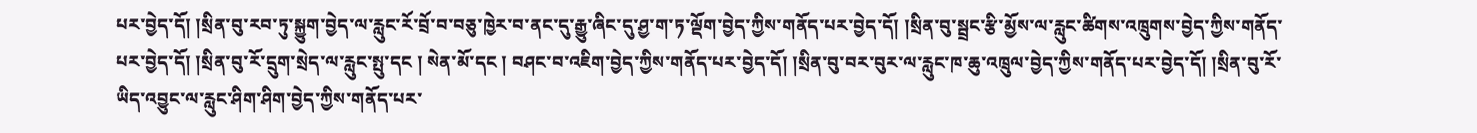པར་བྱེད་དོ། །སྲིན་བུ་རབ་ཏུ་སྐྱུག་བྱེད་ལ་རླུང་རོ་བྲོ་བ་བཅུ་ཁྱེར་བ་ནང་དུ་རྒྱུ་ཞིང་དུ་ཤྱ་ག་ཏ་ལྡོག་བྱེད་ཀྱིས་གནོད་པར་བྱེད་དོ། །སྲིན་བུ་སྦྲང་རྩི་མྱོས་ལ་རླུང་ཚིགས་འཁྲུགས་བྱེད་ཀྱིས་གནོད་པར་བྱེད་དོ། །སྲིན་བུ་རོ་དྲུག་སྲེད་ལ་རླུང་སྤུ་དང ། སེན་མོ་དང ། བཤང་བ་འཇིག་བྱེད་ཀྱིས་གནོད་པར་བྱེད་དོ། །སྲིན་བུ་བར་བུར་ལ་རླུང་ཁ་ཆུ་འཁྲུལ་བྱེད་ཀྱིས་གནོད་པར་བྱེད་དོ། །སྲིན་བུ་རོ་ཡིད་འབྱུང་ལ་རླུང་ཤིག་ཤིག་བྱེད་ཀྱིས་གནོད་པར་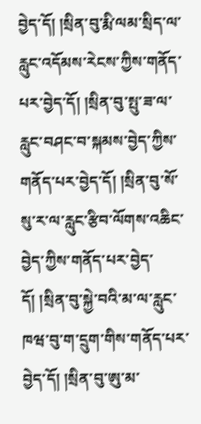བྱེད་དོ། །སྲིན་བུ་རྨི་ལམ་སྲིད་ལ་རླུང་འདོམས་རེངས་ཀྱིས་གནོད་པར་བྱེད་དོ། །སྲིན་བུ་སྤུ་ཟ་ལ་རླུང་བཤང་བ་སྐམས་བྱེད་ཀྱིས་གནོད་པར་བྱེད་དོ། །སྲིན་བུ་སོ་སུ་ར་ལ་རླུང་རྩིབ་ལོགས་འཆིང་བྱེད་ཀྱིས་གནོད་པར་བྱེད་དོ། །སྲིན་བུ་སྐྱེ་བའི་མ་ལ་རླུང་ཁཝ་བུ་ག་དྲུག་གིས་གནོད་པར་བྱེད་དོ། །སྲིན་བུ་ཨུ་མ་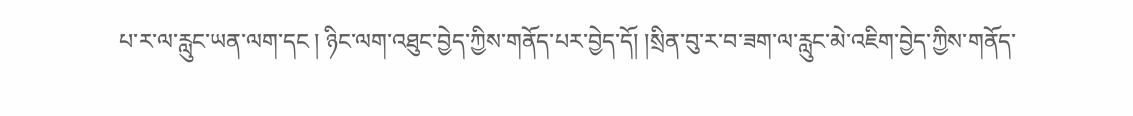པ་ར་ལ་རླུང་ཡན་ལག་དང ། ཉིང་ལག་འཐུང་བྱེད་ཀྱིས་གནོད་པར་བྱེད་དོ། །སྲིན་བུ་ར་བ་ཟག་ལ་རླུང་མེ་འཇིག་བྱེད་ཀྱིས་གནོད་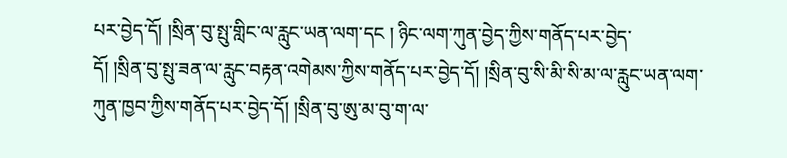པར་བྱེད་དོ། །སྲིན་བུ་སྤུ་གླིང་ལ་རླུང་ཡན་ལག་དང ། ཉིང་ལག་ཀུན་བྱེད་ཀྱིས་གནོད་པར་བྱེད་
དོ། །སྲིན་བུ་སྤུ་ཟན་ལ་རླུང་བརྟན་འགེམས་ཀྱིས་གནོད་པར་བྱེད་དོ། །སྲིན་བུ་སི་མི་སི་མ་ལ་རླུང་ཡན་ལག་ཀུན་ཁྱབ་ཀྱིས་གནོད་པར་བྱེད་དོ། །སྲིན་བུ་ཨུ་མ་བུ་ག་ལ་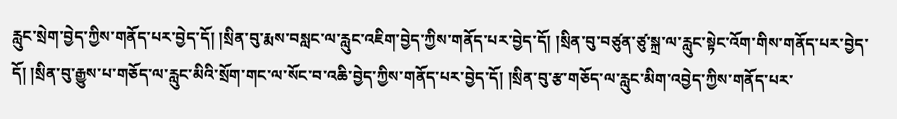རླུང་སྲེག་བྱེད་ཀྱིས་གནོད་པར་བྱེད་དོ། །སྲིན་བུ་རྨས་བསླང་ལ་རླུང་འཇིག་བྱེད་ཀྱིས་གནོད་པར་བྱེད་དོ། །སྲིན་བུ་བཙུན་ཙུ་སྐྲ་ལ་རླུང་སྟེང་འོག་གིས་གནོད་པར་བྱེད་དོ། །སྲིན་བུ་རྒྱུས་པ་གཅོད་ལ་རླུང་མིའི་སྲོག་གང་ལ་སོང་བ་འཆི་བྱེད་ཀྱིས་གནོད་པར་བྱེད་དོ། །སྲིན་བུ་རྩ་གཅོད་ལ་རླུང་མིག་འབྱེད་ཀྱིས་གནོད་པར་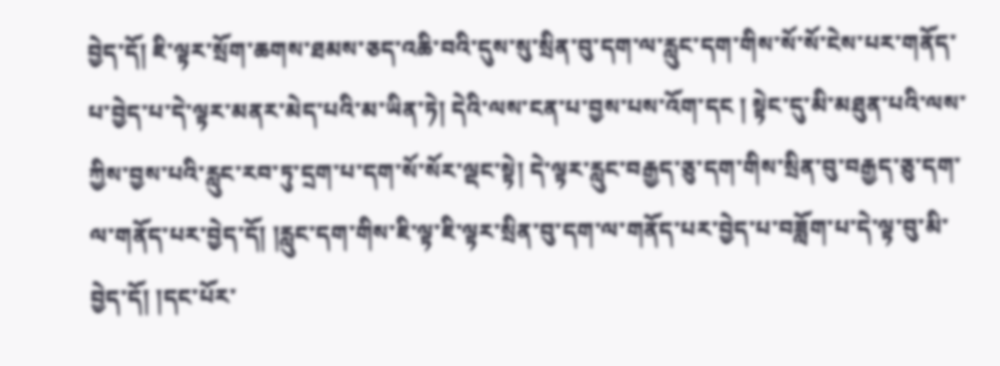བྱེད་དོ། ཇི་ལྟར་སྲོག་ཆགས་ཐམས་ཅད་འཆི་བའི་དུས་སུ་སྲིན་བུ་དག་ལ་རླུང་དག་གིས་སོ་སོ་ངེས་པར་གནོད་པ་བྱེད་པ་དེ་ལྟར་མནར་མེད་པའི་མ་ཡིན་ཏེ། དེའི་ལས་ངན་པ་བྱས་པས་འོག་དང ། སྟེང་དུ་མི་མཐུན་པའི་ལས་ཀྱིས་བྱས་པའི་རླུང་རབ་ཏུ་དྲག་པ་དག་སོ་སོར་ལྡང་སྟེ། དེ་ལྟར་རླུང་བརྒྱད་ཅུ་དག་གིས་སྲིན་བུ་བརྒྱད་ཅུ་དག་ལ་གནོད་པར་བྱེད་དོ། །རླུང་དག་གིས་ཇི་ལྟ་ཇི་ལྟར་སྲིན་བུ་དག་ལ་གནོད་པར་བྱེད་པ་བཟློག་པ་དེ་ལྟ་བུ་མི་བྱེད་དོ། །དང་པོར་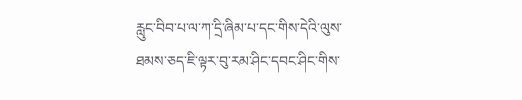རླུང་བིབ་པ་ལ་ཀ་དྲི་ཞིམ་པ་དང་གིས་དེའི་ལུས་ཐམས་ཅད་ཇི་ལྟར་བུ་རམ་ཤིང་དབང་ཤིང་གིས་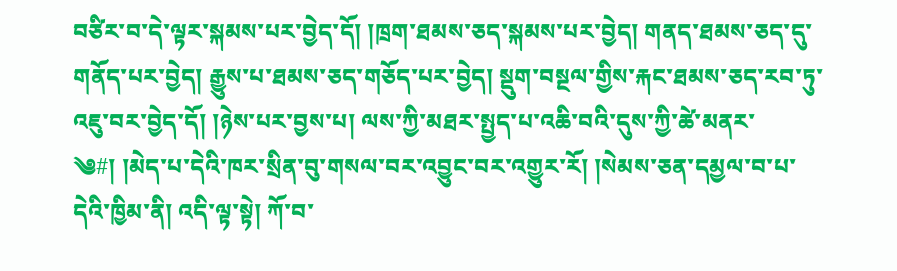བཙིར་བ་དེ་ལྟར་སྐམས་པར་བྱེད་དོ། །ཁྲག་ཐམས་ཅད་སྐམས་པར་བྱེད། གནད་ཐམས་ཅད་དུ་གནོད་པར་བྱེད། རྒྱུས་པ་ཐམས་ཅད་གཅོད་པར་བྱེད། སྡུག་བསྔལ་གྱིས་རྐང་ཐམས་ཅད་རབ་ཏུ་འཇུ་བར་བྱེད་དོ། །ཉེས་པར་བྱས་པ། ལས་ཀྱི་མཐར་སྤྱད་པ་འཆི་བའི་དུས་ཀྱི་ཚེ་མནར་
༄#། །མེད་པ་དེའི་ཁར་སྲིན་བུ་གསལ་བར་འབྱུང་བར་འགྱུར་རོ། །སེམས་ཅན་དམྱལ་བ་པ་དེའི་ཁྱིམ་ནི། འདི་ལྟ་སྟེ། ཀོ་བ་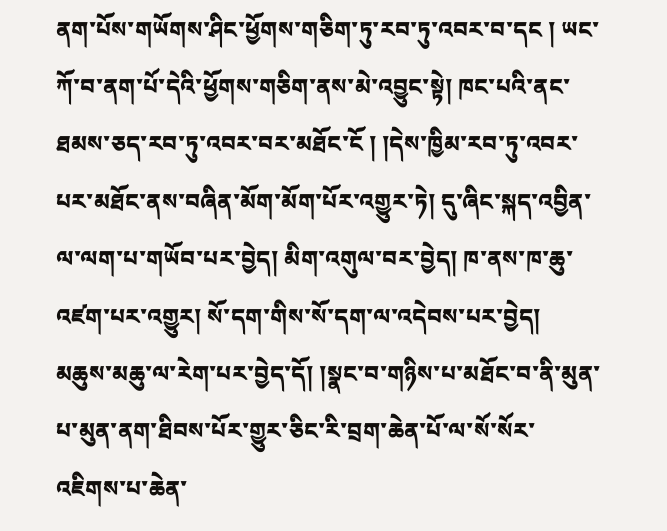ནག་པོས་གཡོགས་ཤིང་ཕྱོགས་གཅིག་ཏུ་རབ་ཏུ་འབར་བ་དང ། ཡང་ཀོ་བ་ནག་པོ་དེའི་ཕྱོགས་གཅིག་ནས་མེ་འབྱུང་སྟེ། ཁང་པའི་ནང་ཐམས་ཅད་རབ་ཏུ་འབར་བར་མཐོང་ངོ ། །དེས་ཁྱིམ་རབ་ཏུ་འབར་པར་མཐོང་ནས་བཞིན་མོག་མོག་པོར་འགྱུར་ཏེ། དུ་ཞིང་སྐད་འབྱིན་ལ་ལག་པ་གཡོབ་པར་བྱེད། མིག་འགུལ་བར་བྱེད། ཁ་ནས་ཁ་ཆུ་འཛག་པར་འགྱུར། སོ་དག་གིས་སོ་དག་ལ་འདེབས་པར་བྱེད། མཆུས་མཆུ་ལ་རེག་པར་བྱེད་དོ། །སྣང་བ་གཉིས་པ་མཐོང་བ་ནི་མུན་པ་མུན་ནག་ཐིབས་པོར་གྱུར་ཅིང་རི་བྲག་ཆེན་པོ་ལ་སོ་སོར་འཇིགས་པ་ཆེན་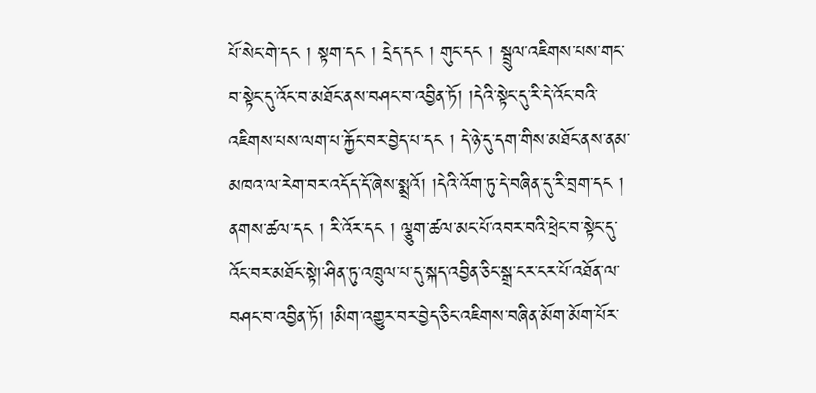པོ་སེང་གེ་དང ། སྟག་དང ། དྲེད་དང ། གུང་དང ། སྦྲུལ་འཇིགས་པས་གང་བ་སྟེང་དུ་འོང་བ་མཐོང་ནས་བཤང་བ་འབྱིན་ཏོ། །དེའི་སྟེང་དུ་རི་དེ་འོང་བའི་འཇིགས་པས་ལག་པ་རྐྱོང་བར་བྱེད་པ་དང ། དེ་ཉེ་དུ་དག་གིས་མཐོང་ནས་ནམ་མཁའ་ལ་རེག་བར་འདོད་དོ་ཞེས་སྨྲའོ། །དེའི་འོག་ཏུ་དེ་བཞིན་དུ་རི་བྲག་དང ། ནགས་ཚལ་དང ། རི་འོར་དང ། ལྕུག་ཚལ་མང་པོ་འབར་བའི་ཕྲེང་བ་སྟེང་དུ་འོང་བར་མཐོང་སྟེ།་ཤིན་ཏུ་འཁྲུལ་པ་དུ་སྐད་འབྱིན་ཅིང་སྒྲ་ངར་ངར་པོ་འཐོན་ལ་བཤང་བ་འབྱིན་ཏོ། །མིག་འགྱུར་བར་བྱེད་ཅིང་འཇིགས་བཞིན་མོག་མོག་པོར་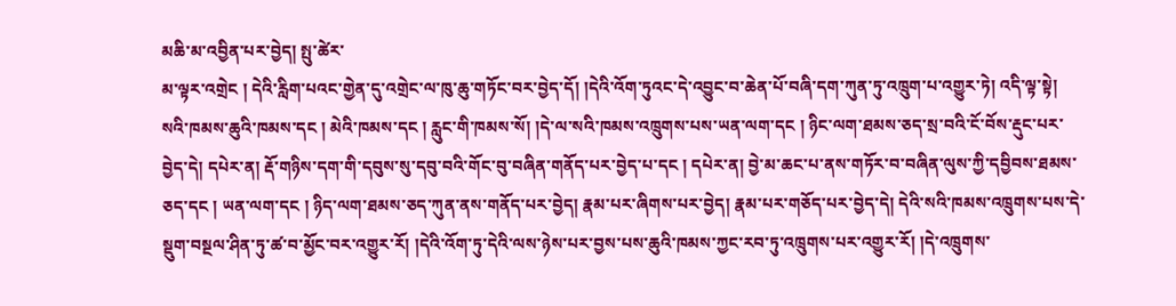མཆི་མ་འབྱིན་པར་བྱེད། སྤུ་ཚེར་
མ་ལྟར་འགྲེང ། དེའི་རླིག་པའང་གྱེན་དུ་འགྲེང་ལ་ཁུ་ཆུ་གཏོང་བར་བྱེད་དོ། །དེའི་འོག་ཏུའང་དེ་འབྱུང་བ་ཆེན་པོ་བཞི་དག་ཀུན་ཏུ་འཁྲུག་པ་འགྱུར་ཏེ། འདི་ལྟ་སྟེ། སའི་ཁམས་ཆུའི་ཁམས་དང ། མེའི་ཁམས་དང ། རླུང་གི་ཁམས་སོ། །དེ་ལ་སའི་ཁམས་འཁྲུགས་པས་ཡན་ལག་དང ། ཉིང་ལག་ཐམས་ཅད་སྲ་བའི་ངོ་བོས་རྡུང་པར་བྱེད་དེ། དཔེར་ན། རྡོ་གཉིས་དག་གི་དབུས་སུ་དབུ་བའི་གོང་བུ་བཞིན་གནོད་པར་བྱེད་པ་དང ། དཔེར་ན། བྱེ་མ་ཆང་པ་ནས་གཏོར་བ་བཞིན་ལུས་ཀྱི་དབྱིབས་ཐམས་ཅད་དང ། ཡན་ལག་དང ། ཉིད་ལག་ཐམས་ཅད་ཀུན་ནས་གནོད་པར་བྱེད། རྣམ་པར་ཞིགས་པར་བྱེད། རྣམ་པར་གཅོད་པར་བྱེད་དེ། དེའི་སའི་ཁམས་འཁྲུགས་པས་དེ་སྡུག་བསྔལ་ཤིན་ཏུ་ཚ་བ་མྱོང་བར་འགྱུར་རོ། །དེའི་འོག་ཏུ་དེའི་ལས་ཉེས་པར་བྱས་པས་ཆུའི་ཁམས་ཀྱང་རབ་ཏུ་འཁྲུགས་པར་འགྱུར་རོ། །དེ་འཁྲུགས་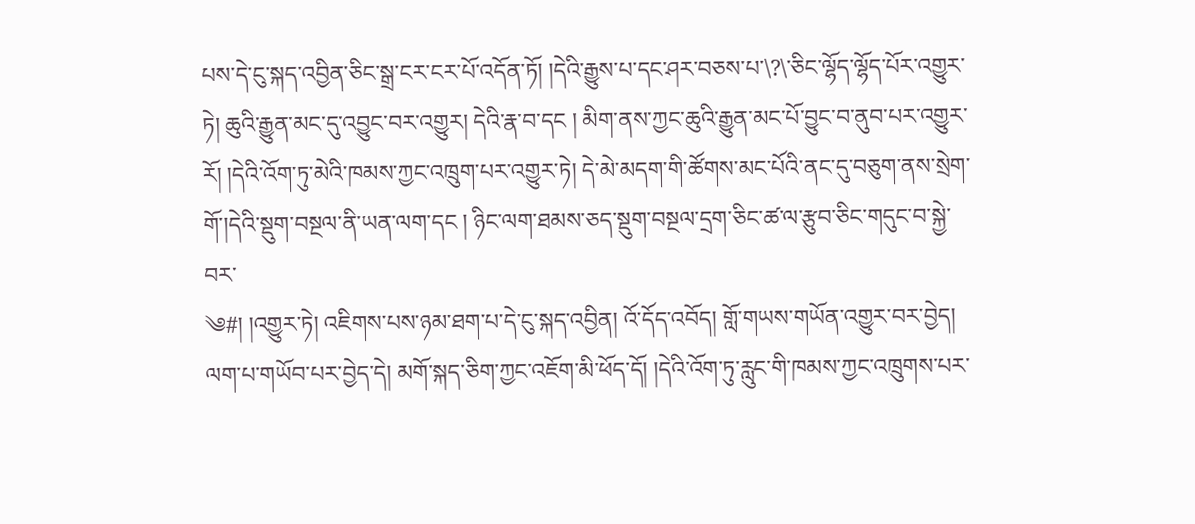པས་དེ་ངུ་སྐད་འབྱིན་ཅིང་སྒྲ་ངར་ངར་པོ་འདོན་ཏོ། །དེའི་རྒྱུས་པ་དང་ཤར་བཅས་པ་\?\་ཅིང་ལྷོད་ལྷོད་པོར་འགྱུར་ཏེ། ཆུའི་རྒྱུན་མང་དུ་འབྱུང་བར་འགྱུར། དེའི་རྣ་བ་དང ། མིག་ནས་ཀྱང་ཆུའི་རྒྱུན་མང་པོ་བྱུང་བ་ནུབ་པར་འགྱུར་རོ། །དེའི་འོག་ཏུ་མེའི་ཁམས་ཀྱང་འཁྲུག་པར་འགྱུར་ཏེ། དེ་མེ་མདག་གི་ཚོགས་མང་པོའི་ནང་དུ་བཅུག་ནས་སྲེག་གོ་།དེའི་སྡུག་བསྔལ་ནི་ཡན་ལག་དང ། ཉིང་ལག་ཐམས་ཅད་སྡུག་བསྔལ་དྲག་ཅིང་ཚ་ལ་རྩུབ་ཅིང་གདུང་བ་སྐྱེ་བར་
༄#། །འགྱུར་ཏེ། འཇིགས་པས་ཉམ་ཐག་པ་དེ་ངུ་སྐད་འབྱིན། འོ་དོད་འབོད། གློ་གཡས་གཡོན་འགྱུར་བར་བྱེད། ལག་པ་གཡོབ་པར་བྱེད་དེ། མགོ་སྐད་ཅིག་ཀྱང་འཇོག་མི་ཕོད་དོ། །དེའི་འོག་ཏུ་རླུང་གི་ཁམས་ཀྱང་འཁྲུགས་པར་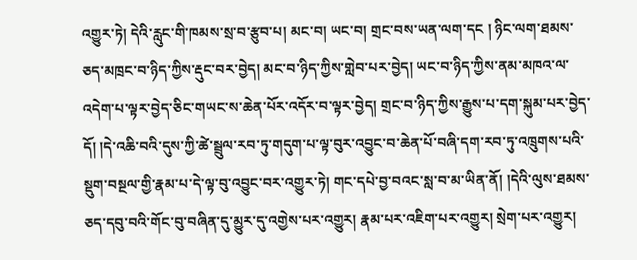འགྱུར་ཏེ། དེའི་རླུང་གི་ཁམས་སྲ་བ་རྩུབ་པ། མང་བ། ཡང་བ། གྲང་བས་ཡན་ལག་དང ། ཉིང་ལག་ཐམས་ཅད་མཁྲང་བ་ཉིད་ཀྱིས་རྡུང་བར་བྱེད། མང་བ་ཉིད་ཀྱིས་གླེབ་པར་བྱེད། ཡང་བ་ཉིད་ཀྱིས་ནམ་མཁའ་ལ་འདེག་པ་ལྟར་བྱེད་ཅིང་གཡང་ས་ཆེན་པོར་འདོར་བ་ལྟར་བྱེད། གྲང་བ་ཉིད་ཀྱིས་རྒྱུས་པ་དག་སྐུམ་པར་བྱེད་དོ། །དེ་འཆི་བའི་དུས་ཀྱི་ཚེ་སྦྲུལ་རབ་ཏུ་གདུག་པ་ལྟ་བུར་འབྱུང་བ་ཆེན་པོ་བཞི་དག་རབ་ཏུ་འཁྲུགས་པའི་སྡུག་བསྔལ་གྱི་རྣམ་པ་དེ་ལྟ་བུ་འབྱུང་བར་འགྱུར་ཏེ། གང་དཔེ་བྱ་བའང་སླ་བ་མ་ཡིན་ནོ། །དེའི་ལུས་ཐམས་ཅད་དབུ་བའི་གོང་བུ་བཞིན་དུ་མྱུར་དུ་འགྱེས་པར་འགྱུར། རྣམ་པར་འཇིག་པར་འགྱུར། སྲེག་པར་འགྱུར།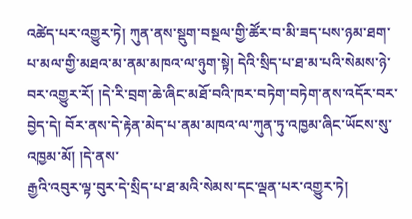འཚེད་པར་འགྱུར་ཏེ། ཀུན་ནས་སྡུག་བསྔལ་གྱི་ཚོར་བ་མི་ཟད་པས་ཉམ་ཐག་པ་མལ་གྱི་མཐའ་མ་ནམ་མཁའ་ལ་ཉུག་སྟེ། དེའི་སྲིད་པ་ཐ་མ་པའི་སེམས་ཉེ་བར་འགྱུར་རོ། །དེ་རི་བྲག་ཆེ་ཞིང་མཐོ་བའི་ཁར་བཏེག་བཏེག་ནས་འདོར་བར་བྱེད་དེ། བོར་ནས་དེ་རྟེན་མེད་པ་ནམ་མཁའ་ལ་ཀུན་ཏུ་འཁྱམ་ཞིང་ཡོངས་སུ་འཁྱམ་མོ། །དེ་ནས་
རྒྱའི་འབུར་ལྟ་བུར་དེ་སྲིད་པ་ཐ་མའི་སེམས་དང་ལྡན་པར་འགྱུར་ཏེ།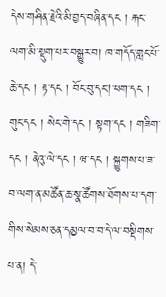དེས་གཤིན་རྗེའི་མི་བྱད་བཞིན་དང ། རྐང་ལག་མི་སྡུག་པར་བསྒྱུར་བ། ཁ་གདོད་གླང་པོ་ཆེ་དང ། རྟ་དང ། བོང་བུ་དང།་ཕག་དང ། གུང་དང ། སེང་གེ་དང ། སྟག་དང ། གཟིག་དང ། ནེའུ་ལེ་དང ། ཝ་དང ། སྐྱུགས་པ་ཟ་བ་ལག་ན་མཚོན་ཆ་སྣ་ཚོགས་ཐོགས་པ་དག་གིས་སེམས་ཅན་དམྱལ་བ་བ་དེ་ལ་བསྡིགས་པ་ན། དེ་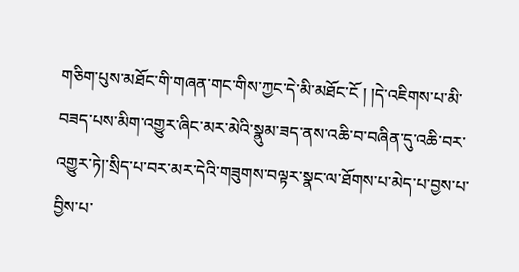གཅིག་པུས་མཐོང་གི་གཞན་གང་གིས་ཀྱང་དེ་མི་མཐོང་ངོ ། །དེ་འཇིགས་པ་མི་བཟད་པས་མིག་འགྱུར་ཞིང་མར་མེའི་སྣུམ་ཟད་ནས་འཆི་བ་བཞིན་དུ་འཆི་བར་འགྱུར་ཏེ།་སྲིད་པ་བར་མར་དེའི་གཟུགས་བལྟར་སྣང་ལ་ཐོགས་པ་མེད་པ་བྱས་པ་བྱིས་པ་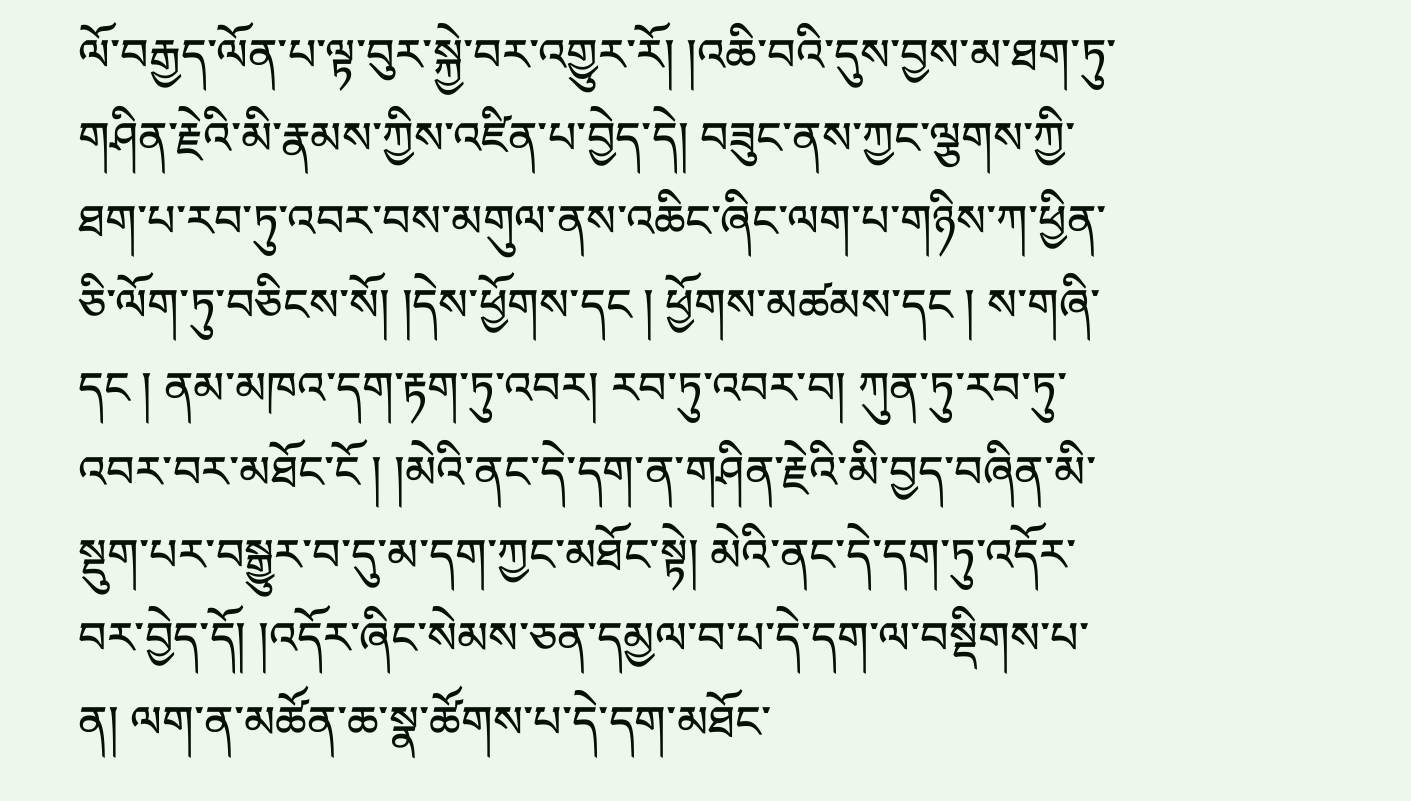ལོ་བརྒྱད་ལོན་པ་ལྟ་བུར་སྐྱེ་བར་འགྱུར་རོ། །འཆི་བའི་དུས་བྱས་མ་ཐག་ཏུ་གཤིན་རྗེའི་མི་རྣམས་ཀྱིས་འཛིན་པ་བྱེད་དེ། བཟུང་ནས་ཀྱང་ལྕགས་ཀྱི་ཐག་པ་རབ་ཏུ་འབར་བས་མགུལ་ནས་འཆིང་ཞིང་ལག་པ་གཉིས་ཀ་ཕྱིན་ཅི་ལོག་ཏུ་བཅིངས་སོ། །དེས་ཕྱོགས་དང ། ཕྱོགས་མཚམས་དང ། ས་གཞི་དང ། ནམ་མཁའ་དག་རྟག་ཏུ་འབར། རབ་ཏུ་འབར་བ། ཀུན་ཏུ་རབ་ཏུ་འབར་བར་མཐོང་ངོ ། །མེའི་ནང་དེ་དག་ན་གཤིན་རྗེའི་མི་བྱད་བཞིན་མི་སྡུག་པར་བསྒྱུར་བ་དུ་མ་དག་ཀྱང་མཐོང་སྟེ། མེའི་ནང་དེ་དག་ཏུ་འདོར་བར་བྱེད་དོ། །འདོར་ཞིང་སེམས་ཅན་དམྱལ་བ་པ་དེ་དག་ལ་བསྡིགས་པ་ན། ལག་ན་མཚོན་ཆ་སྣ་ཚོགས་པ་དེ་དག་མཐོང་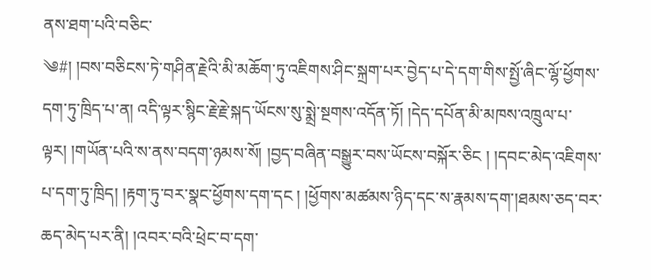ནས་ཐག་པའི་བཅིང་
༄#། །བས་བཅིངས་ཏེ་གཤིན་རྗེའི་མི་མཆོག་ཏུ་འཇིགས་ཤིང་སྐྲག་པར་བྱེད་པ་དེ་དག་གིས་སྤྱོ་ཞིང་ལྷོ་ཕྱོགས་དག་ཏུ་ཁྲིད་པ་ན། འདི་ལྟར་སྙིང་རྗེ་རྗེ་སྐད་ཡོངས་སུ་སྨྲེ་སྔགས་འདོན་ཏོ། །དེད་དཔོན་མི་མཁས་འཁྲུལ་པ་ལྟར། །གཡོན་པའི་ས་ནས་བདག་ཉམས་སོ། །བྱད་བཞིན་བསྒྱུར་བས་ཡོངས་བསྐོར་ཅིང ། །དབང་མེད་འཇིགས་པ་དག་ཏུ་ཁྲིད། །རྟག་ཏུ་བར་སྣང་ཕྱོགས་དག་དང ། །ཕྱོགས་མཚམས་ཉིད་དང་ས་རྣམས་དག་།ཐམས་ཅད་བར་ཆད་མེད་པར་ནི། །འབར་བའི་ཕྲེང་བ་དག་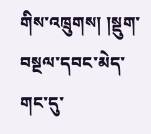གིས་འཁྲུགས། །སྡུག་བསྔལ་དབང་མེད་གང་དུ་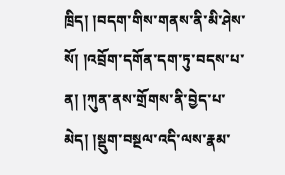ཁྲིད། །བདག་གིས་གནས་ནི་མི་ཤེས་སོ། །འབྲོག་དགོན་དག་ཏུ་བདས་པ་ན། །ཀུན་ནས་གྲོགས་ནི་བྱེད་པ་མེད། །སྡུག་བསྔལ་འདི་ལས་རྣམ་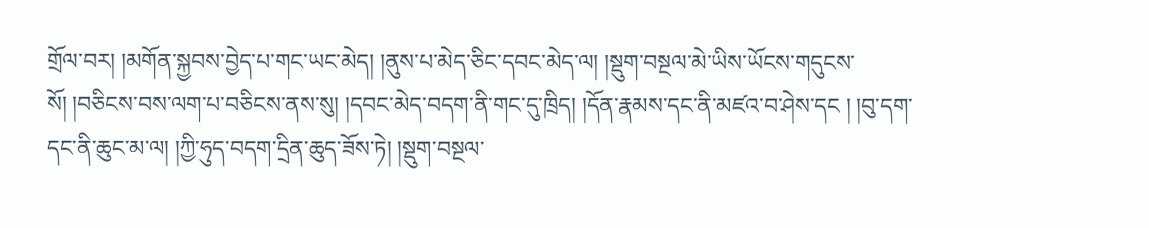གྲོལ་བར། །མགོན་སྐྱབས་བྱེད་པ་གང་ཡང་མེད། །ནུས་པ་མེད་ཅིང་དབང་མེད་ལ། །སྡུག་བསྔལ་མེ་ཡིས་ཡོངས་གདུངས་སོ། །བཅིངས་བས་ལག་པ་བཅིངས་ནས་སུ། །དབང་མེད་བདག་ནི་གང་དུ་ཁྲིད། །དོན་རྣམས་དང་ནི་མཛའ་བ་ཤེས་དང ། །བུ་དག་དང་ནི་ཆུང་མ་ལ། །ཀྱི་ཧུད་བདག་དྲིན་ཆུད་ཟོས་ཏེ། །སྡུག་བསྔལ་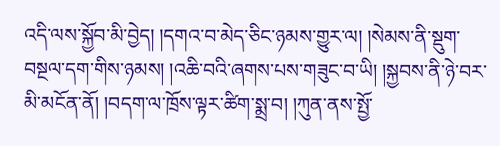འདི་ལས་སྐྱོབ་མི་བྱེད། །དགའ་བ་མེད་ཅིང་ཉམས་གྱུར་ལ། །སེམས་ནི་སྡུག་བསྔལ་དག་གིས་ཉམས། །འཆི་བའི་ཞགས་པས་གཟུང་བ་ཡི། །སྐྱབས་ནི་ཉེ་བར་མི་མངོན་ནོ། །བདག་ལ་ཁྲོས་ལྟར་ཚིག་སྨྲ་བ། །ཀུན་ནས་སྤྱོ་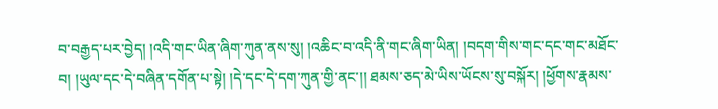བ་བརྒྱད་པར་བྱེད། །འདི་གང་ཡིན་ཞིག་ཀུན་ནས་སུ། །འཆིང་བ་འདི་ནི་གང་ཞིག་ཡིན། །བདག་གིས་གང་དང་གང་མཐོང་བ། །ཡུལ་དང་དེ་བཞིན་དགོན་པ་སྟེ། །དེ་དང་དེ་དག་ཀུན་གྱི་ནང་།། ཐམས་ཅད་མེ་ཡིས་ཡོངས་སུ་བསྐོར། །ཕྱོགས་རྣམས་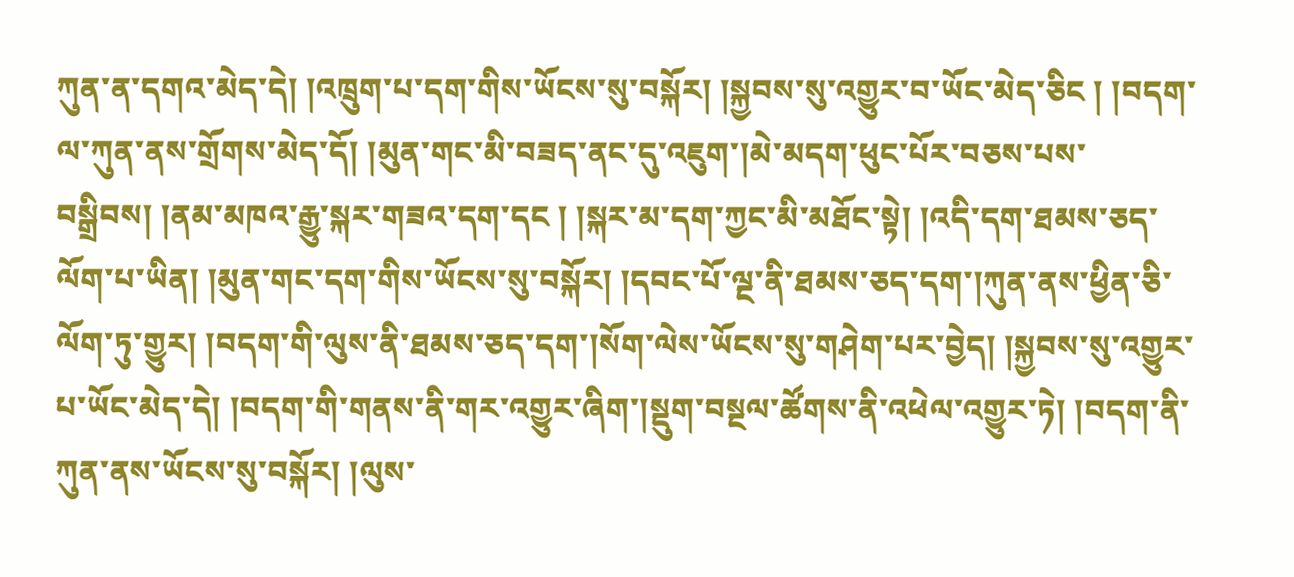ཀུན་ན་དགའ་མེད་དེ། །འཁྲུག་པ་དག་གིས་ཡོངས་སུ་བསྐོར། །སྐྱབས་སུ་འགྱུར་བ་ཡོང་མེད་ཅིང ། །བདག་ལ་ཀུན་ནས་གྲོགས་མེད་དོ། །མུན་གང་མི་བཟད་ནང་དུ་འཇུག་།མེ་མདག་ཕུང་པོར་བཅས་པས་བསྒྲིབས། །ནམ་མཁའ་རྒྱུ་སྐར་གཟའ་དག་དང ། །སྐར་མ་དག་ཀྱང་མི་མཐོང་སྟེ། །འདི་དག་ཐམས་ཅད་ལོག་པ་ཡིན། །མུན་གང་དག་གིས་ཡོངས་སུ་བསྐོར། །དབང་པོ་ལྔ་ནི་ཐམས་ཅད་དག་།ཀུན་ནས་ཕྱིན་ཅི་ལོག་ཏུ་གྱུར། །བདག་གི་ལུས་ནི་ཐམས་ཅད་དག་།སོག་ལེས་ཡོངས་སུ་གཤེག་པར་བྱེད། །སྐྱབས་སུ་འགྱུར་པ་ཡོང་མེད་དེ། །བདག་གི་གནས་ནི་གར་འགྱུར་ཞིག་།སྡུག་བསྔལ་ཚོགས་ནི་འཕེལ་འགྱུར་ཏེ། །བདག་ནི་ཀུན་ནས་ཡོངས་སུ་བསྐོར། །ལུས་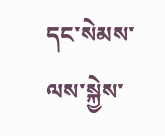དང་སེམས་ལས་སྐྱེས་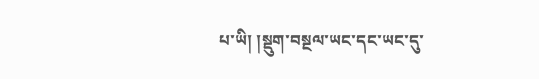པ་ཡི། །སྡུག་བསྔལ་ཡང་དང་ཡང་དུ་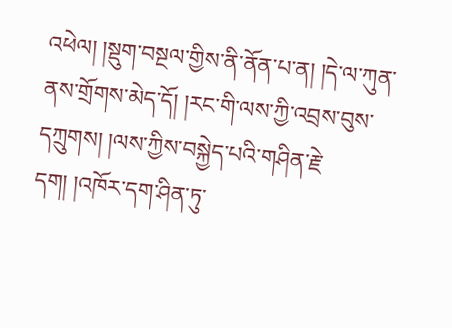འཕེལ། །སྡུག་བསྔལ་གྱིས་ནི་ནོན་པ་ན། །དེ་ལ་ཀུན་ནས་གྲོགས་མེད་དོ། །རང་གི་ལས་ཀྱི་འབྲས་བུས་དཀྲུགས། །ལས་ཀྱིས་བསྐྱེད་པའི་གཤིན་རྗེ་དག། །འཁོར་དག་ཤིན་ཏུ་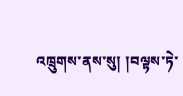འཁྲུགས་ནས་སུ། །བལྟས་ཏེ་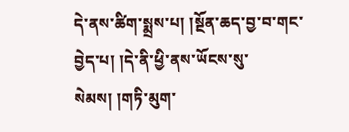དེ་ནས་ཚིག་སྨྲས་པ། །སྔོན་ཆད་བྱ་བ་གང་བྱེད་པ། །དེ་ནི་ཕྱི་ནས་ཡོངས་སུ་སེམས། །གཏི་མུག་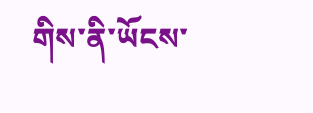གིས་ནི་ཡོངས་